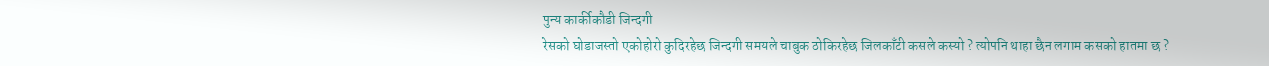पुन्य कार्कीकौडी जिन्दगी
रेसको घोडाजस्तो एकोहोरो कुदिरहेछ जिन्दगी समयले चाबुक ठोकिरहेछ जिलकाँटी कसले कस्यो ? त्योपनि थाहा छैन लगाम कसको हातमा छ ?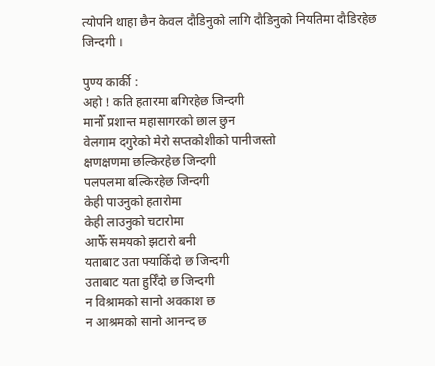त्योपनि थाहा छैन केवल दौडिनुको लागि दौडिनुको नियतिमा दौडिरहेछ जिन्दगी ।

पुण्य कार्की :
अहो ! कति हतारमा बगिरहेछ जिन्दगी
मानौँ प्रशान्त महासागरको छाल छुन
वेलगाम दगुरेको मेरो सप्तकोशीको पानीजस्तो
क्षणक्षणमा छल्किरहेछ जिन्दगी
पलपलमा बल्किरहेछ जिन्दगी
केही पाउनुको हतारोमा
केही लाउनुको चटारोमा
आफैँ समयको झटारो बनी
यताबाट उता फ्याकिँदो छ जिन्दगी
उताबाट यता हुर्रिँदो छ जिन्दगी
न विश्रामको सानो अवकाश छ
न आश्रमको सानो आनन्द छ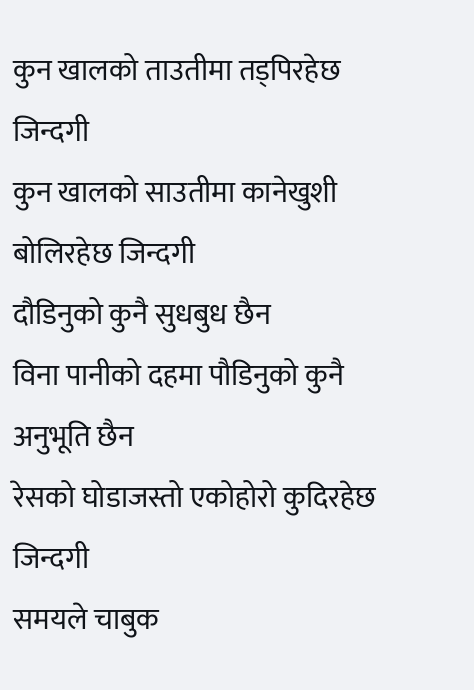कुन खालको ताउतीमा तड्पिरहेछ जिन्दगी
कुन खालको साउतीमा कानेखुशी बोलिरहेछ जिन्दगी
दौडिनुको कुनै सुधबुध छैन
विना पानीको दहमा पौडिनुको कुनै अनुभूति छैन
रेसको घोडाजस्तो एकोहोरो कुदिरहेछ जिन्दगी
समयले चाबुक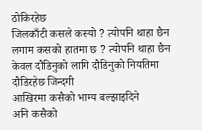ठोकिरहेछ
जिलकाँटी कसले कस्यो ? त्योपनि थाहा छैन
लगाम कसको हातमा छ ? त्योपनि थाहा छैन
केवल दौडिनुको लागि दौडिनुको नियतिमा
दौडिरहेछ जिन्दगी
आखिरमा कसैको भाग्य बल्झाइदिने
अनि कसैको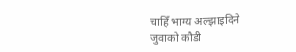चाहिँ भाग्य अल्झाइदिने
जुवाको कौडी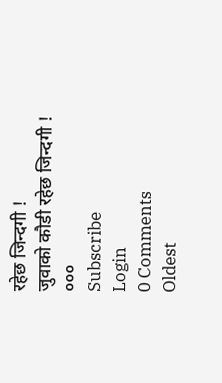रहेछ जिन्दगी !
जुवाको कौडी रहेछ जिन्दगी !
०००
Subscribe
Login
0 Comments
Oldest